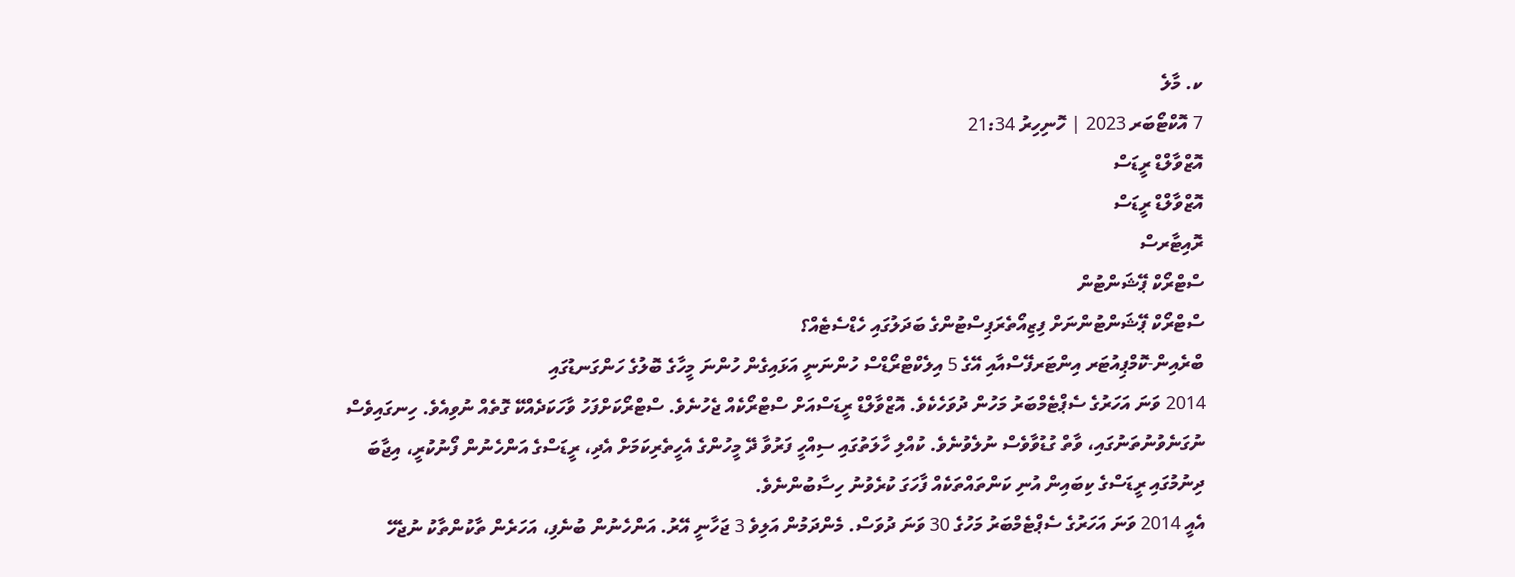ކ. މާލެ
7 އޮކްޓޯބަރ 2023 | ހޮނިހިރު 21:34
އޮޒްވާލްޑް ރީޑަސް
އޮޒްވާލްޑް ރީޑަސް
ރޮއިޓާރސް
ސްޓްރޯކް ޕޭޝަންޓުން
ސްޓްރޯކް ޕޭޝަންޓުންނަށް ފިޒިއޯތެރަޕިސްޓުންގެ ބަދަލުގައި ހެޑްސެޓެއް؟
ބްރެއިން-ކޮމްޕިއުޓަރ އިންޓަރފޭސްއާއި އޭގެ 5 އިލެކްޓްރޯޑްސް ހުންނަނީ އަޅައިގެން ހުންނަ މީހާގެ ބޮލުގެ ހަންގަނޑުގައި
2014 ވަނަ އަހަރުގެ ސެޕްޓެމްބަރު މަހުން ދުވަހެކެވެ. އޮޒްވާލްޑް ރީޑަސްއަށް ސްޓްރޯކެއް ޖެހުނެވެ. ސްޓްރޯކަށްފަހު ވާހަކަދެއްކޭ ގޮތެއް ނުވިއެވެ. ހިނގައިވެސް ނުގަނެވުނުތަނުގައި، ވާތް ގުޑުވާވެސް ނުލެވުނެވެ. ކުއްލި ހާލަތުގައި ސިއްހީ ފަރުވާ ދޭ މީހުންގެ އެހީތެރިކަމަށް އެދި، ރީޑަސްގެ އަންހެނުން ފޯނުކުރީ، އިޖާބަ ދިނުމުގައި ރީޑަސްގެ ކިބައިން އުނި ކަންތައްތަކެއް ފާހަގަ ކުރެވުނު ހިސާބުންނެވެ.
އެއީ 2014 ވަނަ އަހަރުގެ ސެޕްޓެމްބަރު މަހުގެ 30 ވަނަ ދުވަސް. މެންދަމުން އަލިވެ 3 ޖަހާނީ އޭރު. އަންހެނުން ބުނެފި، އަހަރެން ތާކުންތާކު ނުޖެހޭ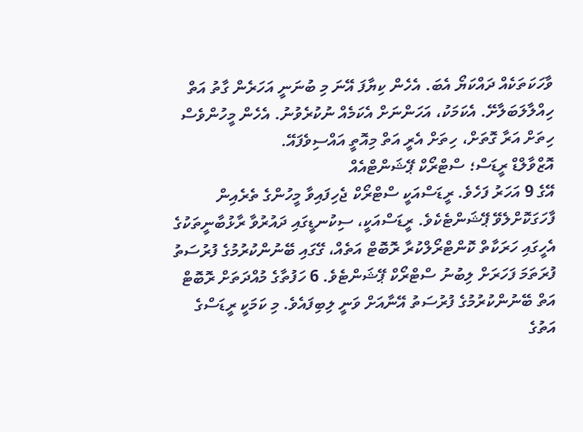ވާހަކަތަކެއް ދައްކަޔޯ އެބަ. އެހެން ކިޔާފަ އޭނަ މި ބުނަނީ އަހަރެން ގާތު އަތް ހިއްލާލަބަލާށޭ. އެކަމަކު، އަހަންނަށް އެކަމެއް ނުކުރެވުނު. އެހެން މީހުންވެސް ހިތަށް އަރާ ގޮތަށް، ހިތަށް އެރީ އަތް މިއޮތީ އައްސިވެފައޭ.
އޮޒްވާލްޑް ރީޑަސް؛ ސްޓްރޯކް ޕޭޝަންޓްއެއް
އޭގެ 9 އަހަރު ފަހެވެ. ރީޑަސްއަކީ ސްޓްރޯކް ޖެހިފައިވާ މީހުންގެ ތެރެއިން ފާހަގަކޮށްލެވޭ ޕޭޝަންޓެކެވެ. ރީޑަސްއަކީ، ސިކުނޑީގައި ދައުރުވާ ރާޅުބާނީތަކުގެ އެހީގައި ހަރަކާތް ކޮންޓްރޯލްކުރާ ރޮބޮޓް އަތެއް، ގޭގައި ބޭނުންކުރުމުގެ ފުރުސަތު ފުރަތަމަ ފަހަރަށް ލިބުނު ސްޓްރޯކް ޕޭޝަންޓެވެ. 6 ހަފުތާގެ މުއްދަތަށް ރޮބޮޓް އަތް ބޭނުންކުރުމުގެ ފުރުސަތު އޭނާއަށް ވަނީ ލިބިފައެވެ. މި ކަމަކީ ރީޑަސްގެ އަތުގެ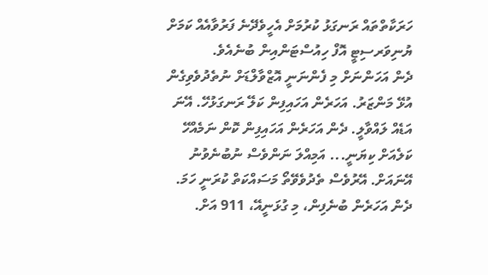ހަރަކާތްތައް ރަނގަޅު ކުރުމަށް އެހީވެދޭނެ ފަރުވާއެއް ކަމަށް ޔުނިވަރސިޓީ އޮފް ހިއުސްޓަންއިން ބުނެއެވެ.
ދެން އަހަންނަށް މި ފެންނަނީ އޮޒްވާލްޑަށް ނުތެދުވެވިގެން އުޅޭ މަންޒަރު. އަހަރެން އަހައިފިން ކަލޭ ރަނގަޅުހޭ. އޭނަ އަޑެއް ލައްވާލީ. ދެން އަހަރެން އަހައިފިން ކޮން ނަމެއްހޭ ކަލެއަށް ކިޔަނީ... އަމިއްލަ ނަންވެސް ނުބުނެވުނު އޭނައަށް. އޭރުވެސް ތެދުވެވޭތޯ މަސައްކަތް ކުރަނީ ހަމަ. ދެން އަހަރެން ބުނެފިން، މި ގުޅަނީއޭ، 911 އަށް.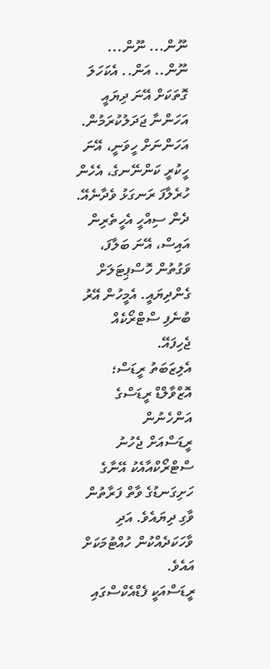ނޫން... ނޫން... ނޫން.. އަން.. އެކަހަލަ ގޮތަކަށް އޭނަ ދިޔައީ އަހަންނާ ޖަދަލުކުރަމުން. އަހަންނަށް ހީވަނީ، އޭނަ ހީކުރީ ކަންނޭނގެ، އެހެން ހުރެލާފަ ރަނގަޅު ވެދާނެއޭ. ދެން ސިއްހީ އެހީތެރިން އައިސް، އޭނަ ބަލާފަ، ވަގުތުން ހޮސްޕިޓަލަށް ގެންދިޔައީ. އެމީހުން އޭރު ބުނެފި ސްޓްރޯކެއް ޖެހިފައޭ.
އެލިޒަބަތު ރީޑަސް؛ އޮޒްވާލްޑް ރީޑަސްގެ އަންހެނުން
ރީޑަސްއަށް ޖެހުނު ސްޓްރޯކްއާއެކު އޭނާގެ ހަށިގަނޑުގެ ވާތް ފަރާތުން ވާގި ދިޔައެވެ. އަދި ވާހަކަދެއްކުން ހުއްޓުމަކަށް އައެވެ.
ރީޑަސްއަކީ ފެޑްއެކްސްގައި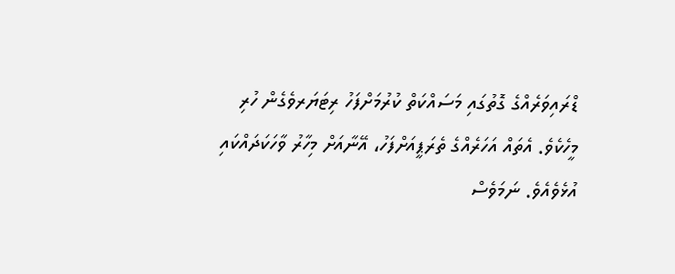ޑްރައިވަރެއްގެ ގޮތުގައި މަސައްކަތް ކުރުމަށްފަހު ރިޓަޔަރވެގެން ހުރި މީހެކެވެ. އެތައް އަހަރެއްގެ ތެރަޕީއަށްފަހު، އޭނާއަށް މިހާރު ވާހަކަދައްކައި އުޅެވެއެވެ. ނަމަވެސް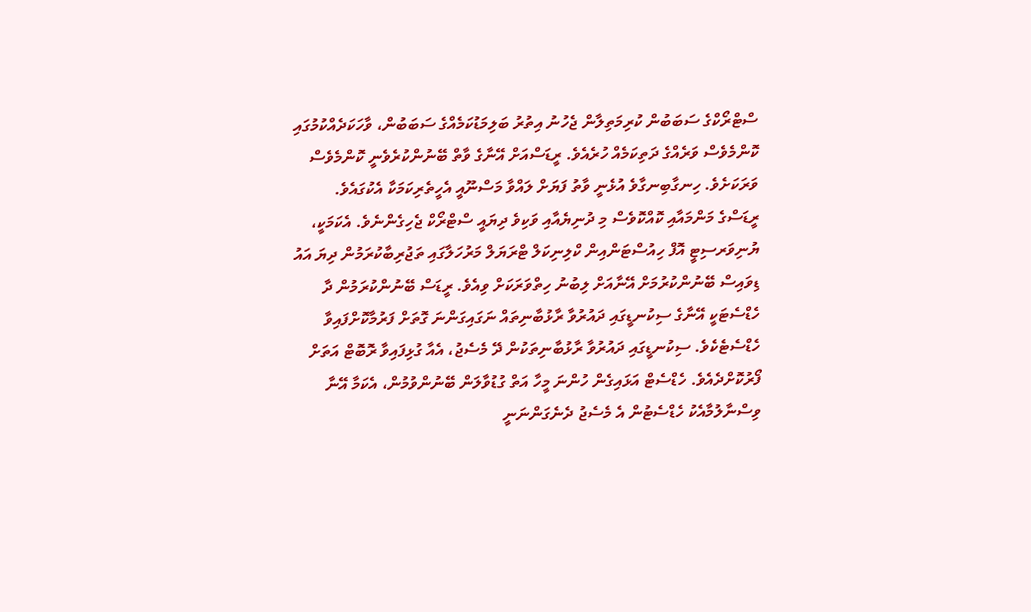ސްޓްރޯކްގެ ސަބަބުން ކުރިމަތިލާން ޖެހުނު އިތުރު ބަލިމަޑުކަމެއްގެ ސަބަބުން، ވާހަކަދެއްކުމުގައި ކޮންމެވެސް ވަރެއްގެ ދަތިކަމެއް ހުރެއެވެ. ރީޑަސްއަށް އޭނާގެ ވާތް ބޭނުންކުރެވެނީ ކޮންމެވެސް ވަރަކަށެވެ. ހިނގާބިނގާވެ އުޅެނީ ވާތު ފަޔަށް ލައްވާ މަސްނޫއީ އެހީތެރިކަމަކާ އެކުގައެވެ.
ރީޑަސްގެ މަންމައާއި ކޮއްކޮވެސް މި ދުނިޔެއާއި ވަކިވެ ދިޔައީ ސްޓްރޯކް ޖެހިގެންނެވެ. އެކަމަކީ، ޔުނިވަރސިޓީ އޮފް ހިއުސްޓަންއިން ކްލިނިކަލް ޓްރަޔަލް މަރުހަލާގައި ތަޖުރިބާކުރަމުން ދިޔަ އައު ޑިވައިސް ބޭނުންކުރުމަށް އޭނާއަށް ލިބުނު ހިތްވަރަކަށް ވިއެވެ. ރީޑަސް ބޭނުންކުރަމުން ދާ ހެޑްސެޓަކީ އޭނާގެ ސިކުނޑީގައި ދައުރުވާ ރާޅުބާނިތައް ނަގައިގަންނަ ގޮތަށް ފަރުމާކޮށްފައިވާ ހެޑްސެޓެކެވެ. ސިކުނޑީގައި ދައުރުވާ ރާޅުބާނިތަކުން ދޭ މެސެޖު، އެއާ ގުޅިފައިވާ ރޮބޮޓް އަތަށް ފޯރުކޮށްދެއެވެ. ހެޑްސެޓް އަޅައިގެން ހުންނަ މީހާ އަތް ގުޑުވާލަން ބޭނުންވުމުން، އެކަމާ އޭނާ ވިސްނާލުމާއެކު ހެޑްސެޓުން އެ މެސެޖު ދެނެގަންނަނީ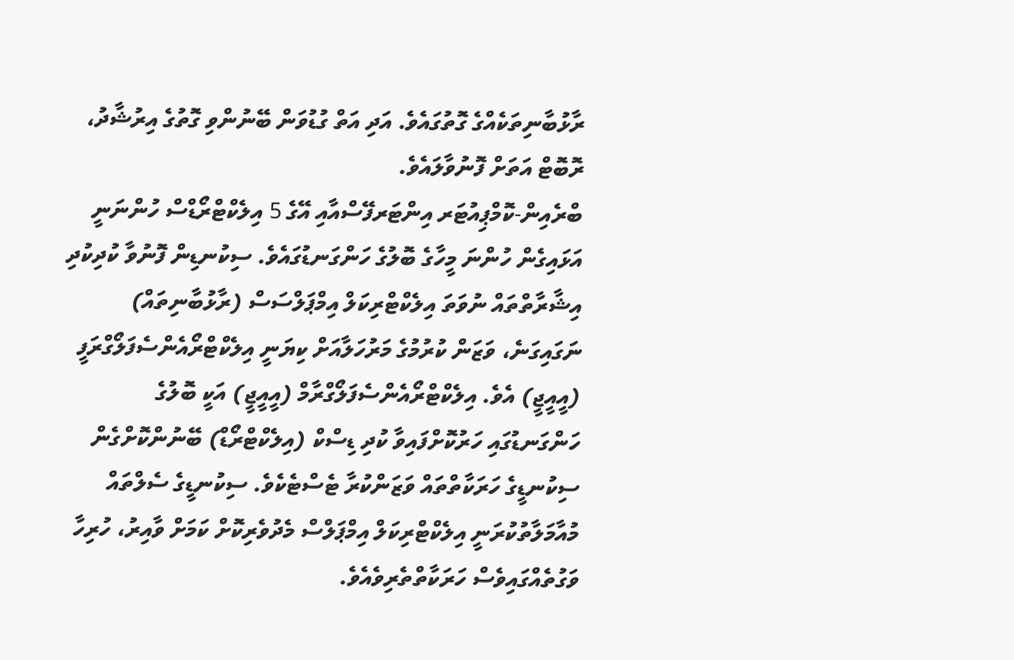ރާޅުބާނިތަކެއްގެ ގޮތުގައެވެ. އަދި އަތް ގުޑުވަން ބޭނުންވި ގޮތުގެ އިރުޝާދު، ރޮބޮޓް އަތަށް ފޮނުވާލައެވެ.
ބްރެއިން-ކޮމްޕިއުޓަރ އިންޓަރފޭސްއާއި އޭގެ 5 އިލެކްޓްރޯޑްސް ހުންނަނީ އަޅައިގެން ހުންނަ މީހާގެ ބޮލުގެ ހަންގަނޑުގައެވެ. ސިކުނޑިން ފޮނުވާ ކުދިކުދި އިޝާރާތްތައް ނުވަތަ އިލެކްޓްރިކަލް އިމްޕަލްސަސް (ރާޅުބާނިތައް) ނަގައިގަނެ، ވަޒަން ކުރުމުގެ މަރުހަލާއަށް ކިޔަނީ އިލެކްޓްރޯއެންސެފަލޯގްރަފީ (އީއީޖީ) އެވެ. އިލެކްޓްރޯއެންސެފަލޯގްރާމް (އީއީޖީ) އަކީ ބޮލުގެ ހަންގަނޑުގައި ހަރުކޮށްފައިވާ ކުދި ޑިސްކް (އިލެކްޓްރޯޑް) ބޭނުންކޮށްގެން ސިކުނޑީގެ ހަރަކާތްތައް ވަޒަންކުރާ ޓެސްޓެކެވެ. ސިކުނޑީގެ ސެލްތައް މުއާމަލާތުކުރަނީ އިލެކްޓްރިކަލް އިމްޕަލްސް މެދުވެރިކޮށް ކަމަށް ވާއިރު، ހުރިހާ ވަގުތެއްގައިވެސް ހަރަކާތްތެރިވެއެވެ.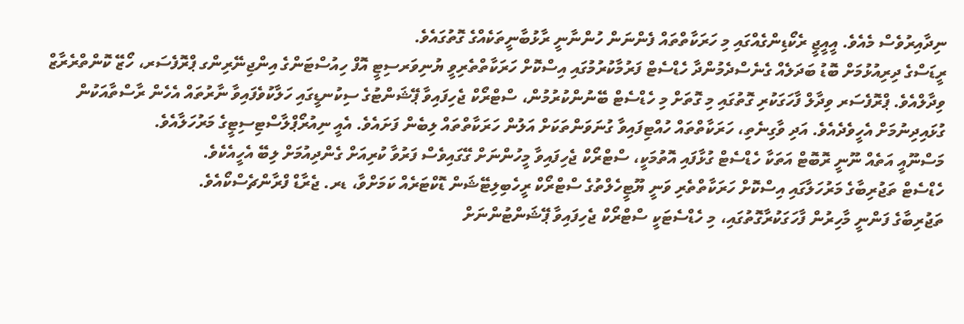ނިދާއިރުވެސް މެއެވެ. އީއީޖީ ރެކޯޑިންގެއްގައި މި ހަރަކާތްތައް ފެންނަން ހުންނާނީ ރާޅުބާނީތަކެއްގެ ގޮތުގައެވެ.
ރީޑަސްގެ ދިރިއުޅުމަށް ބޮޑު ބަދަލެއް ގެނެސްދެމުންދާ ހެޑްސެޓް ފަރުމާކުރުމުގައި އިސްކޮށް ހަރަކާތްތެރިވީ ޔުނިވަރސިޓީ އޮފް ހިއުސްޓަންގެ އިންޖިނޭރިންގ ޕްރޮފެސަރ، ހޯޒޭ ކޮންތްރެރާޒް ވިދާލްއެވެ. ޕްރޮފެސަރ ވިދާލް ފާހަގަކުރި ގޮތުގައި މި ގޮތަށް މި ހެޑްސެޓް ބޭނުންކުރުމުން، ސްޓްރޯކް ޖެހިފައިވާ ޕޭޝަންޓުގެ ސިކުނޑީގައި ހަލާކުވެފައިވާ ނާރުތައް އެހެން ރާސްތާއަކުން ގުޅައިދިނުމަށް އެހީވެދެއެވެ. އަދި ވާގިނެތި، ހަރަކާތްތައް ހުއްޓިފައިވާ ގުނަވަންތަކަށް އަލުން ހަރަކާތްތައް ލިބެން ފަށައެވެ. އެއީ ނިއުރޯޕްލާސްޓިސިޓީގެ މަރުހަލާއެވެ.
މަސްނޫއީ އަތެއް ނޫނީ ރޮބޮޓް އަތަކާ ހެޑްސެޓް ގުޅާފައި އޮތުމަކީ، ސްޓްރޯކް ޖެހިފައިވާ މީހުންނަށް ގޭގައިވެސް ފަރުވާ ކުރިއަށް ގެންދިއުމަށް ލިބޭ އެހީއެކެވެ.
ހެޑްސެޓް ތަޖުރިބާގެ މަރުހަލާގައި އިސްކޮށް ހަރަކާތްތެރި ވަނީ ޔޫޓީހެލްތުގެ ސްޓްރޯކް ރީހެބިލިޓޭޝަން ޑޮކްޓަރެއް ކަމަށްވާ، ޑރ. ޖެރާޑް ފްރާންޗެސްކޯއެވެ.
ތަޖުރިބާގެ ފަންނީ މާހިރުން ފާހަގަކުރާގޮތުގައި، މި ހެޑްސެޓަކީ ސްޓްރޯކް ޖެހިފައިވާ ޕޭޝަންޓުންނަށް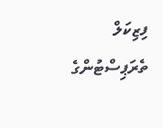ފިޒިކަލް ތެރަޕިސްޓުންގެ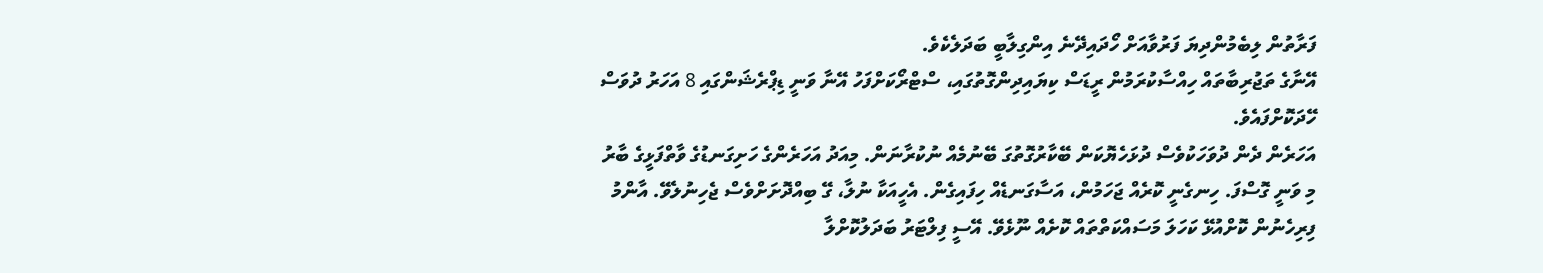ފަރާތުން ލިބެމުންދިޔަ ފަރުވާއަށް ހޯދައިދޭނެ އިންގިލާބީ ބަދަލެކެވެ.
އޭނާގެ ތަޖުރިބާތައް ހިއްސާކުރަމުން ރީޑަސް ކިޔައިދިންގޮތުގައި، ސްޓްރޯކަށްފަހު އޭނާ ވަނީ ޑިޕްރެޝަންގައި 8 އަހަރު ދުވަސް ހޭދަކޮށްފައެވެ.
އަހަރެން ދެން ދުވަހަކުވެސް ދުޅަހެޔޮކަން ބޭކާރުގޮތުގަ ބޭނުމެއް ނުކުރާނަން. މިއަދު އަހަރެންގެ ހަށިގަނޑުގެ ވާތްފަޅީގެ ބާރު މި ވަނީ ގޮސްފަ. ހިނގެނީ ކޮރެއް ޖަހަމުން، އަސާގަނޑެއް ހިފައިގެން. އެހީއަކާ ނުލާ، ގޭ ބިއްދޮށަށްވެސް ޖެހިނުލެވޭ. އާންމު ފިރިހެނުން ކޮށްއުޅޭ ކަހަލަ މަސައްކަތްތައް ކޮށެއް ނޫޅެވޭ. އޭސީ ފިލްޓަރު ބަދަލުކޮށްލާ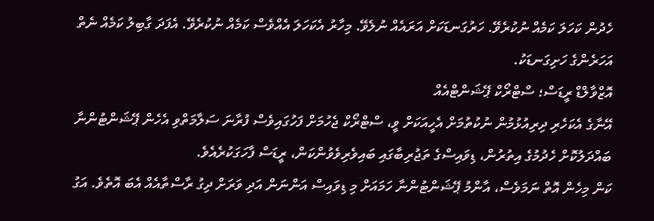ހެދުން ކަހަލަ ކަމެއް ނުކުރެވޭ. ހަރުގަނޑަކަށް އަރައެއް ނުލެވޭ. މިހާރު އެކަހަލަ އެއްވެސް ކަމެއް ނުކުރެވޭ. އެފަދަ ގާބިލު ކަމެއް ނެތް އަހަރެންގެ ހަށިގަނޑަކު.
އޮޒްވާލްޑް ރީޑަސް؛ ސްޓްރޯކް ޕޭޝަންޓްއެއް
އޭނާގެ އެކަހެރި ދިރިއުޅުމުން ނުކުތުމަށް އެހީއަކަށް ވީ، ސްޓްރޯކް ޖެހުމަށް ފަހުގައިވެސް ފުރާނަ ސަލާމަތްވި އެހެން ޕޭޝަންޓުންނާ ބައްދަލުކޮށް ހެދުމުގެ އިތުރުން، ޑިވައިސްގެ ތަޖުރިބާގައި ބައިވެރިވެވުންކަން، ރީޑަސް ފާހަގަކުރެއެވެ.
ކަން މިހެން އޮތް ނަމަވެސް، އާންމު ޕޭޝަންޓުންނާ ހަމައަށް މި ޑިވައިސް އަންނަން އަދި ވަރަށް ދިގު ރާސްތާއެއް އެބަ އޮތެވެ. އަގު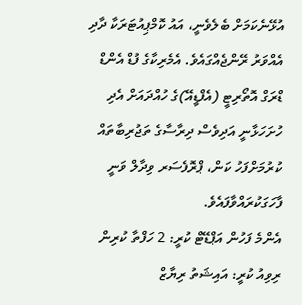އުޅޭނެކަމަށް ބެލެވެނީ، އައު ކޮމްޕިއުޓަރަކާ ދާދި އެއްވަރު ރޭންޖެއްގައެވެ. އެމެރިކާގެ ފުޑް އެންޑް ޑްރަގް އޮތޯރިޓީ (އެފްޑީއޭ)ގެ ހުއްދައަށް އެދި ހުށަހަޅާނީ އަދިވެސް ދިރާސާގެ ތަޖުރިބާތައް ކުރުމަށްފަހު ކަން، ޕްރޮފެސަރ ވިދާލް ވަނީ ފާހަގަކުރައްވާފައެވެ.
އެންމެ ފަހުން އަޕްޑޭޓް ކުރީ: 2 ހަފްތާ ކުރިން
ރިވިއު ކުރީ: އައިޝަތު ރިޔާޒް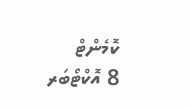ކޮމެންޓް
8 އޮކްޓޯބަރ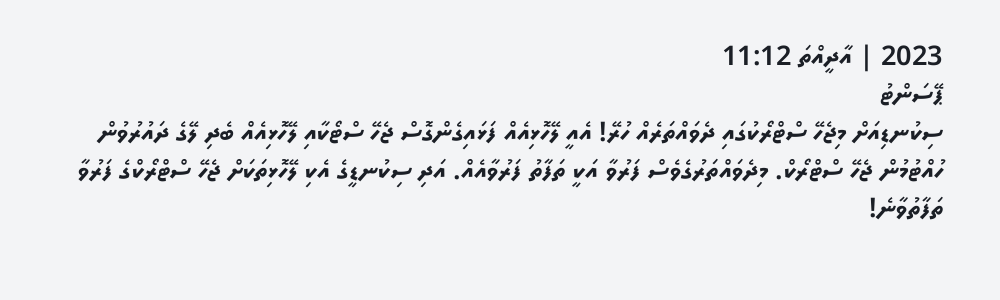2023 | އާދީއްތަ 11:12
ޕޭސަންޓު
ސިކުނޑިއަށް މިޖެހޭ ސްޓްރޯކުގައި ދެވައްތަރެއް ހުރޭ! އެއީ ލޭހޮޅިއެއް ފަޅައިގެންގޮސް ޖެހޭ ސްޓޯކާއި ލޭހޮޅިއެއް ބެދި ލޭގެ ދައުރުވުން ހުއްޓުމުން ޖެހޭ ސްޓްރޯކް. މިދެވައްތަރުގެވެސް ފަރުވާ އަކީ ތަފާތު ފަރުވާއެއް. އަދި ސިކުނޑީގެ އެކި ލޭހޮޅިތަކަށް ޖެހޭ ސްޓްރޯކްގެ ފަރުވާ ތަފާތުވާނެ!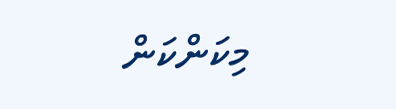މިކަންކަން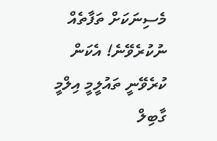މެސިނަކަށް ތަފާތެއް ނުކުރެވޭނެ! އެކަން ކުރެވޭނީ ތައުލީމީ އިލްމީ ގާބިލް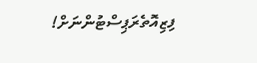ފިޒިއޮތެރަޕިސްޓުންނަށް!